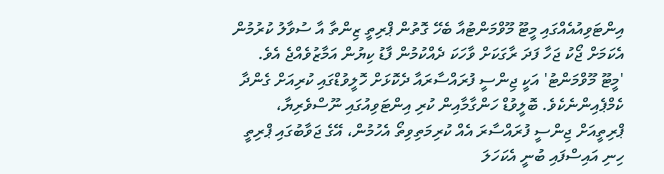އިންޓަވިއުއެއްގައި މީޓޫ މޫވްމަންޓުއާ ބެހޭ ގޮތުން ޕްރިތީ ޒިންތާ އާ ސުވާލު ކުރުމުން އެކަމަށް ޖޯކު ޖަހާ ފަދަ ރާގަކަށް ވާހަކަ ދެއްކުމުން ފާޑު ކިޔުން އަމާޒުވެއްޖެ އެވެ.
'މީޓޫ މޫވްމަންޓު' އަކީ ޖިންސީ ފުރައްސާރައާ ދެކޮޅަށް ހޮލީވުޑްގައި ކުރިއަށް ގެންދާ ކެމްޕެއިންނެކެވެ. ބޮލީވުޑް ހަންގާމާއިން ކުރި އިންޓަވިއުގައި ނޫސްވެރިޔާ، ޕްރިތީއަށް ޖިންސީ ފުރައްސާރަ އެއް ކުރިމަތިވިތޯ އެހުމުން، އޭގެ ޖަވާބުގައި ޕްރިތީ ހިނި އައިސްފައި ބުނީ އެކަހަލަ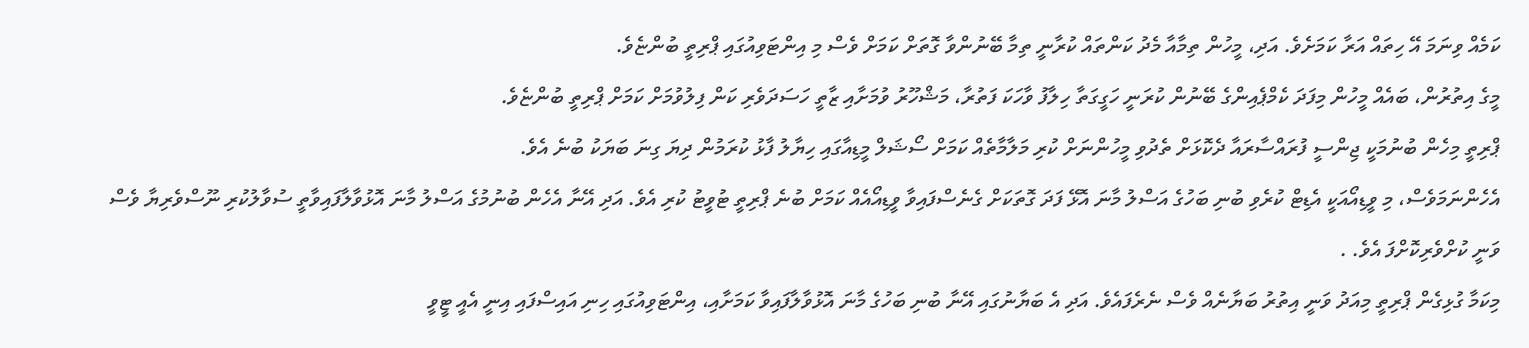ކަމެއް ވިނަމަ އޭ ހިތައް އަރާ ކަމަށެވެ. އަދި، މީހުން ތިމާއާ މެދު ކަންތައް ކުރާނީ ތިމާ ބޭނުންވާ ގޮތަށް ކަމަށް ވެސް މި އިންޓަވިއުގައި ޕްރިތީ ބުންޏެވެ.
މީގެ އިތުރުން، ބައެއް މީހުން މިފަދަ ކެމްޕެއިންގެ ބޭނުން ކުރަނީ ހަގީގަތާ ހިލާފު ވާހަކަ ފަތުރާ، މަޝްހޫރު ވުމަށާއި ޒާތީ ހަސަދަވެރި ކަން ފިލުވުމަށް ކަމަށް ޕްރިތީ ބުންޏެވެ.
ޕްރިތީ މިހެން ބުނުމަކީ ޖިންސީ ފުރައްސާރައާ ދެކޮޅަށް ތެދުވި މީހުންނަށް ކުރި މަލާމާތެއް ކަމަށް ސޯޝަލް މީޑިއާގައި ހިޔާލު ފާޅު ކުރަމުން ދިޔަ ގިނަ ބަޔަކު ބުނެ އެވެ.
އެހެންނަމަވެސް، މި ވީޑިއޯއަކީ އެޑިޓް ކުރެވި ބުނި ބަހުގެ އަސްލު މާނަ އޮޅޭ ފަދަ ގޮތަކަށް ގެނެސްފައިވާ ވީޑިއޯއެއް ކަމަށް ބުނެ ޕްރިތީ ޓުވީޓު ކުރި އެވެ. އަދި އޭނާ އެހެން ބުނުމުގެ އަސްލު މާނަ އޮޅުވާލާފައިވާތީ ސުވާލުކުރި ނޫސްވެރިޔާ ވެސް ވަނީ ކުށްވެރިކޮށްފަ އެވެ. .
މިކަމާ ގުޅިގެން ޕްރިތީ މިއަދު ވަނީ އިތުރު ބަޔާނެއް ވެސް ނެރެފައެވެ. އަދި އެ ބަޔާނުގައި އޭނާ ބުނި ބަހުގެ މާނަ އޮޅުވާލާފައިވާ ކަމަށާއި، އިންޓަވިއުގައި ހިނި އައިސްފައި އިނީ އެއީ ޓީވީ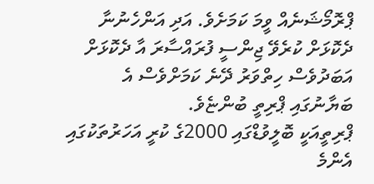ޕްރޮމޯޝަނެއް ވީމަ ކަމަށެވެ. އަދި އަންހެނުނާ ދެކޮޅަށް ކުރެވޭ ޖިންސީ ފުރައްސާރަ އާ ދެކޮޅަށް އަބަދުވެސް ހިތްވަރު ދޭނެ ކަމަށްވެސް އެ ބަޔާނުގައި ޕްރިތީ ބުންޏެވެ.
ޕްރިތީއަކީ ބޮލީވުޑްގައި 2000ގެ ކުރީ އަހަރުތަކުގައި އެންމެ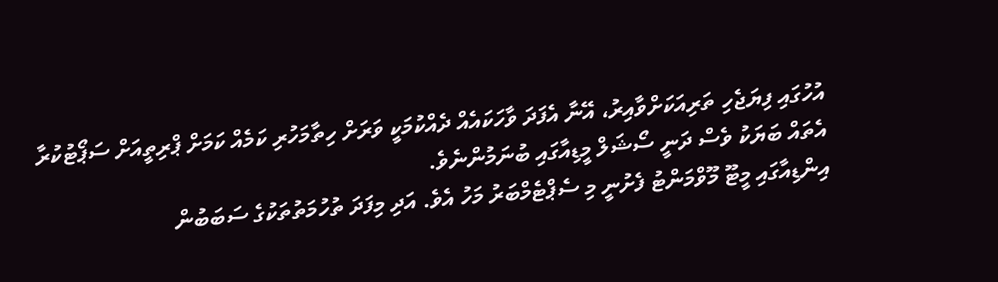އުހުގައި ފިޔަޖެހި ތަރިއަކަށްވާއިރު، އޭނާ އެފަދަ ވާހަކައެއް ދެއްކުމަކީ ވަރަށް ހިތާމަހުރި ކަމެއް ކަމަށް ޕްރިތީއަށް ސަޕޯޓުކުރާ އެތައް ބަޔަކު ވެސް ދަނީ ސޯޝަލް މީޑިއާގައި ބުނަމުންނެވެ.
އިންޑިއާގައި މީޓޫ މޫވްމަންޓު ފެށުނީ މި ސެޕްޓެމްބަރު މަހު އެވެ. އަދި މިފަދަ ތުހުމަތުތަކުގެ ސަބަބުން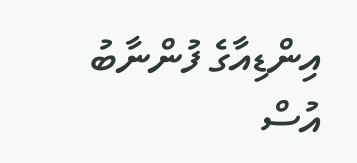އިންޑިއާގެ ފުންނާބު އުސް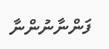ފަންނާނުންނާ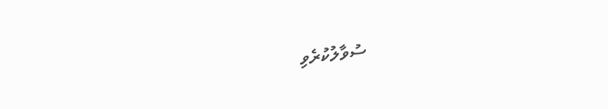ސުވާލުކުރެވި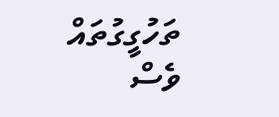ތަހުގީގުތައް ވެސް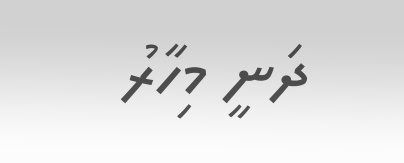ދަނީ މިހާރު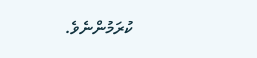ކުރަމުންނެވެ.